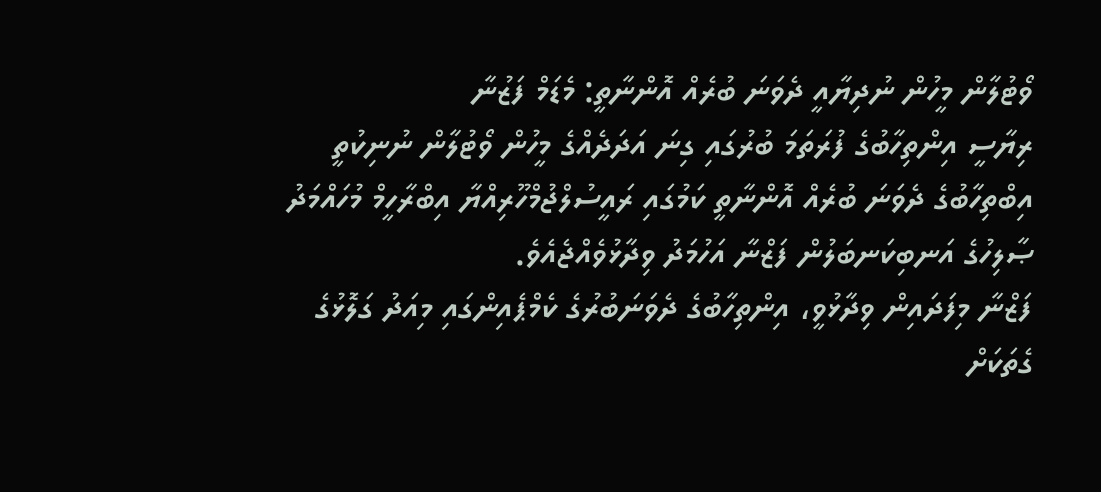ވޯޓުލާން މީހުން ނުދިޔާއީ ދެވަނަ ބުރެއް އޮންނާތީ: މެޑަމް ފަޒުނާ
ރިޔާސީ އިންތިހާބުގެ ފުރަތަމަ ބުރުގައި ގިނަ އަދަދެއްގެ މީހުން ވޯޓުލާން ނުނިކުތީ އިބްތިހާބުގެ ދެވަނަ ބުރެއް އޮންނާތީ ކަމުގައި ރައީސުލްޖުމްހޫރިއްޔާ އިބްރާހީމް މުހައްމަދު ޞާލިހުގެ އަނބިކަނބަލުން ފަޒްނާ އަހުމަދު ވިދާޅުވެއްޖެއެވެ.
ފަޒްނާ މިފަދައިން ވިދާޅުވީ، އިންތިހާބުގެ ދެވަނަބުރުގެ ކެމްޕެއިންގައި މިއަދު ގަލޮޅުގެ ގެތަކަށް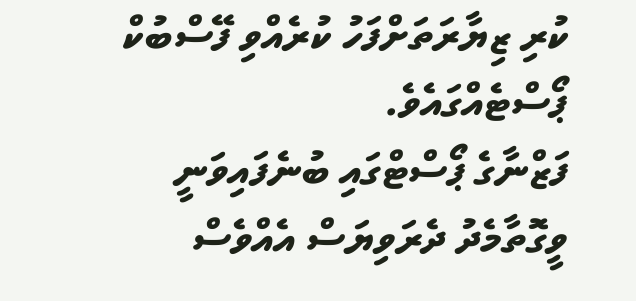ކުރި ޒިޔާރަތަށްފަހު ކުރެއްވި ފޭސްބުކް ޕޯސްޓެއްގައެވެ.
ފަޒްނާގެ ޕޯސްޓްގައި ބުނެފައިވަނީ ވީގޮތާމެދު ދެރަވިޔަސް އެއްވެސް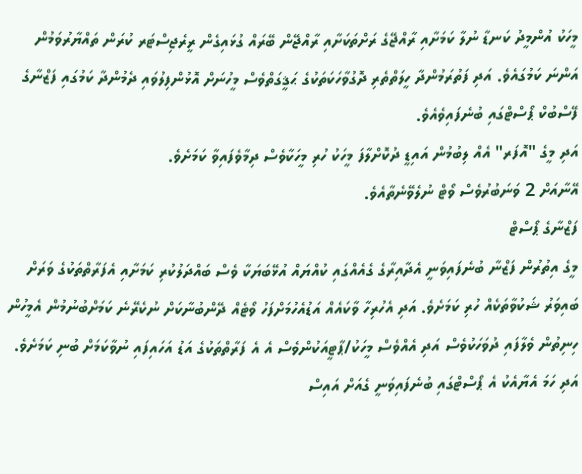މީހަކު އުންމީދު ކަނޑާ ނުލާ ކަމަށާއި ރާއްޖޭގެ ރަށްތަކަށާއި ރާއްޖޭން ބޭރައް ގުޅައިގެން ރީރެޖިސްޓަރ ކުރަން ތައްޔާރުވަމުން އަންނަ ކަމުގައެވެ. އަދި ފަތުރަމުންދާ ހީލަތްތެރި ދޮގުވާހަކަތަކުގެ ޙަޤީގަތްވެސް މީހުނަށް އޮޅުންފިލުވައި ދެމުންދާ ކަމުގައި ފަޒްނާގެ ފޭސްބުކް ޕޯސްޓްގައި ބުނެފައިވެއެވެ.
އަދި މީގެ "އޮފަރ" އެއް ލިބުމުން އައިޑީ ދުކޮށްލާފަ މީހަކު ހުރި މީހަކާވެސް ދިމާވެފައިވާ ކަމަށެވެ.
އޭނާއަށް 2 ވަނަބުރުވެސް ވޯޓް ނުލެވޭނެތާއެވެ.
ފަޒްނާގެ ޕޯސްޓް
މީގެ އިތުރުން ފަޒްނާ ބުނެފައިވަނީ އެދާއިރާގެ ގެއެއްގައި ކުއްޔައް އުޅޭބަޔަކާ ވެސް ބައްދަލުކުރި ކަމަށާއި އެފަރާތްތަކުގެ ވަރަށް ބައިވަރު ޝަކުވާތަކެއް ހުރި ކަމަށެވެ. އަދި އެހުރިހާ ވާކައެއް އަޑުއެހުމަށްފަހު ވޯޓެއް ދޭންބުނާކަށް ނުކެރޭނެ ކަމަށްބުނުމުން އެމީހުން ހިނިތުން ވެލާފައި ދުވަހަކުވެސް އަދި އެއްވެސް މީހަކު/ޕާޓީއަކުންވެސް އެ އެ ފަރާތްތަކުގެ އަޑު އަހައިފައި ނުވާކަމަށް ބުނި ކަމަށެވެ.
އަދި ހަމަ އެޔާއެކު އެ ޕޯސްޓްގައި ބުނެފައިވަނީ ގެއަށް އައިސް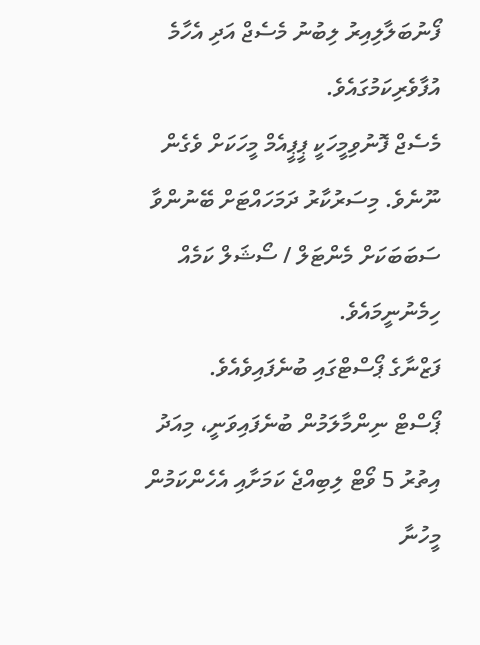ފޯނުބަލާލިއިރު ލިބުނު މެސެޖް އަދި އެހާމެ އުފާވެރިކަމުގައެވެ.
މެސެޖް ފޮނުވިމީހަކީ ޕީޕީއެމް މީހަކަށް ވެގެން ނޫނެވެ. މިސަރުކާރު ދަމަހައްޓަށް ބޭނުންވާ ސަބަބަކަށް މެންޓަލް / ސޯޝަލް ކަމެއް ހިމެނުނީމައެވެ.
ފަޒްނާގެ ޕޯސްޓްގައި ބުނެފައިވެއެވެ.
ޕޯސްޓް ނިންމާލަމުން ބުނެފައިވަނީ، މިއަދު އިތުރު 5 ވޯޓް ލިބިއްޖެ ކަމަށާއި އެހެންކަމުން މީހުނާ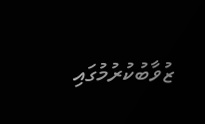ޒުވާބުކުރުމުގައި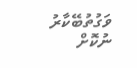ވަގުތުބޭކާރު ނުކޮށް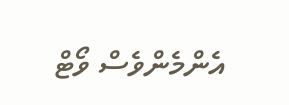އެންމެންވެސް ވޯޓް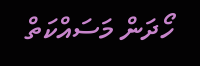ހޯދަން މަސައްކަތް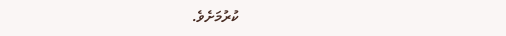ކުރުމަށެވެ.